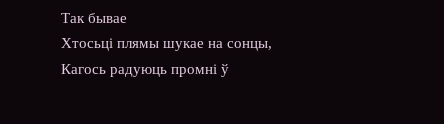Так бывае
Хтосьці плямы шукае на сонцы,
Кагось радуюць промні ў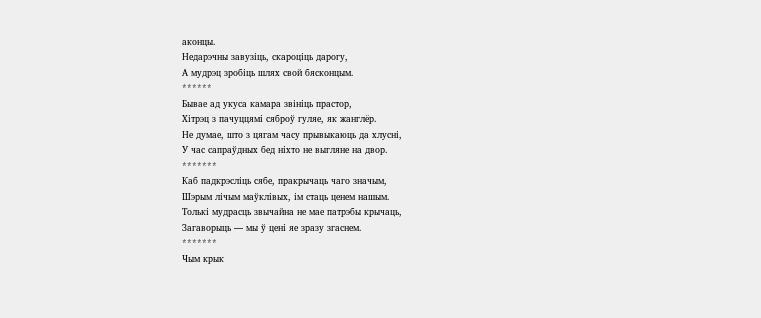аконцы.
Недарэчны завузіць, скароціць дарогу,
А мудрэц зробіць шлях свой бясконцым.
******
Бывае ад укуса камара звініць прастор,
Хітрэц з пачуццямі сяброў гуляе, як жанглёр.
Не думае, што з цягам часу прывыкаюць да хлусні,
У час сапраўдных бед ніхто не выгляне на двор.
*******
Каб падкрэсліць сябе, пракрычаць чаго значым,
Шэрым лічым маўклівых, ім стаць ценем нашым.
Толькі мудрасць звычайна не мае патрэбы крычаць,
Загаворыць — мы ў цені яе зразу згаснем.
*******
Чым крык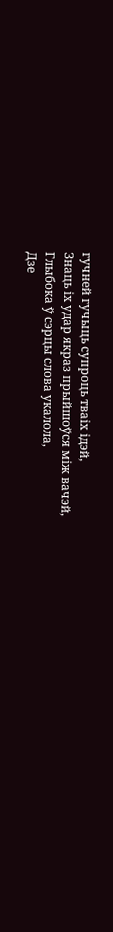гучней гучыць супроць тваіх ідэй,
Знаць іх удар якраз прыйшоўся між вачэй,
Глыбока ў сэрцы слова укалола,
Дзе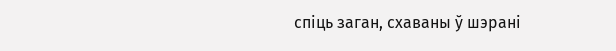спіць заган, схаваны ў шэрані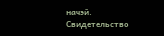начэй.
Свидетельство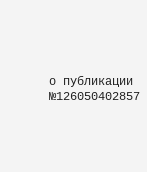о публикации №126050402857